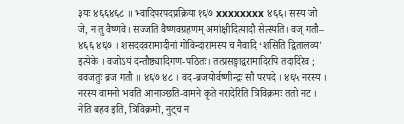३यः ४६६४६८ ॥ भ्वादिपरपदप्रक्रिया १६७ xxxxxxxx ४६६। सस्य जो जे, न तु वैष्णवे। सज्जति वैष्णवग्रहणम् अमांक्षीदित्यादौ सेत्स्यति। वज् गतौ– ४६६ ४६७ । शसददवरामादीनां गोविन्दारामस्य च नैवादि ‘शसिति द्वितालव्य' इत्येके । वजोऽयं दन्तौष्ठ्यादिगण-पठितः। तत्प्रसङ्गाद्वरामादिरपि तदादिरेव ; ववजतुः ब्रज गतौ ॥ ४६७ ४८ । वद-ब्रजयोर्वष्णीन्द्रः सौ परपदे । ४६५ नरस्य । नरस्य वामनो भवति आनाञ्छति-वामने कृते नरादेरिति त्रिविक्रमः ततो नट । नेति बहव इति, त्रिविक्रमो, नुट्च न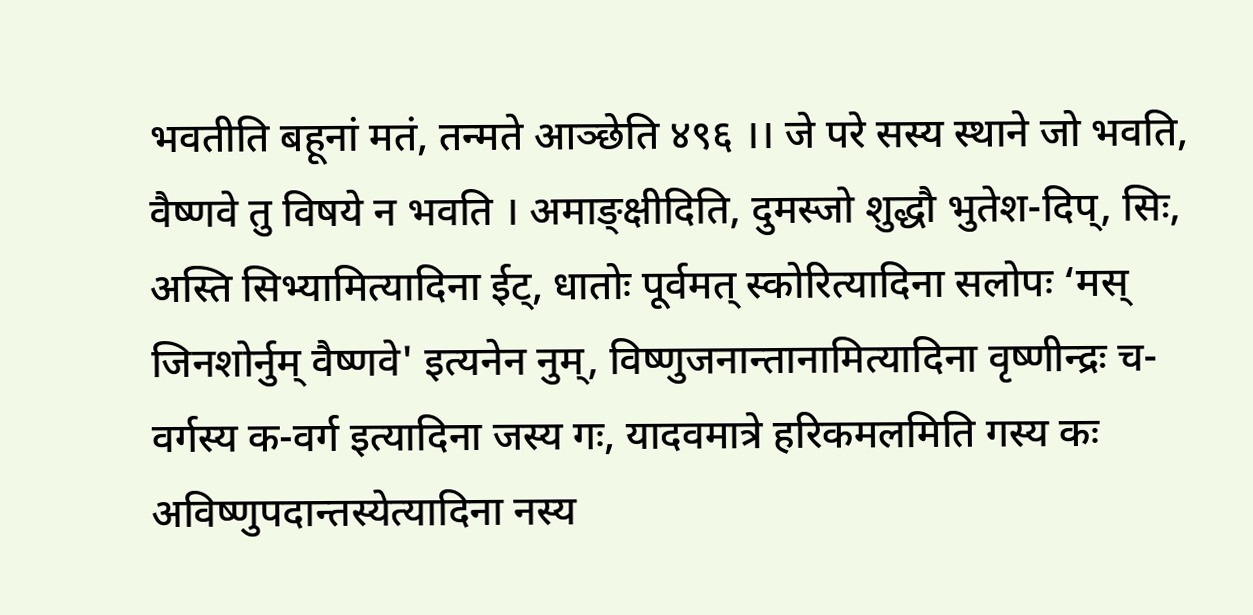भवतीति बहूनां मतं, तन्मते आञ्छेति ४९६ ।। जे परे सस्य स्थाने जो भवति, वैष्णवे तु विषये न भवति । अमाङ्क्षीदिति, दुमस्जो शुद्धौ भुतेश-दिप्, सिः, अस्ति सिभ्यामित्यादिना ईट्, धातोः पूर्वमत् स्कोरित्यादिना सलोपः ‘मस् जिनशोर्नुम् वैष्णवे' इत्यनेन नुम्, विष्णुजनान्तानामित्यादिना वृष्णीन्द्रः च-वर्गस्य क-वर्ग इत्यादिना जस्य गः, यादवमात्रे हरिकमलमिति गस्य कः अविष्णुपदान्तस्येत्यादिना नस्य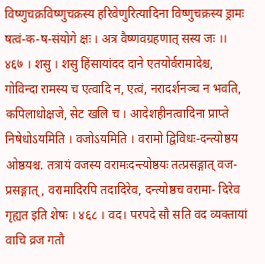विष्णुचक्रविष्णुचक्रस्य हरिवेणुरित्यादिना विष्णुचक्रस्य ड्रामः षत्वं-क-ष-संयोगे क्षः । अत्र वैष्णवग्रहणात् सस्य जः ।। ४६७ । शसु । शसु हिंसायांदद दाने एतयोर्वरामादेश्च, गोविन्दा रामस्य च एत्वादि न, एत्वं, नरादर्शनञ्च न भवति, कपिलाधोक्षजे, सेट खलि च । आदेशहीनत्वादिना प्राप्ते निषेधोऽयमिति । वजोऽयमिति । वरामो द्विविधः-दन्त्योष्ठय ओष्ठयश्च. तत्रायं वजस्य वरामःदन्त्योष्ठयः तत्प्रसङ्गात् वज-प्रसङ्गात्, वरामादिरपि तदादिरेव, दन्त्योष्ठच वरामा- दिरेव गृह्यत इति शेषः । ४६८ । वद। परपदे सौ सति वद व्यक्तायां वाचि व्रज गतौ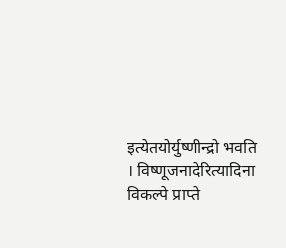इत्येतयोर्युष्णीन्द्रो भवति । विष्णूजनादेरित्यादिना विकल्पे प्राप्ते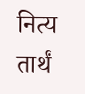नित्य तार्थं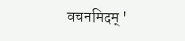वचनमिदम् '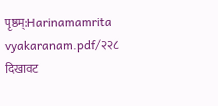पृष्ठम्:Harinamamrita vyakaranam.pdf/२२८
दिखावट